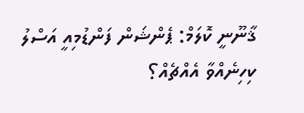ޤާނޫނީ ކޮލަމް: ޕެންޝަން ފަންޑުމިއީ އަސްލު ކިހިނެއްވާ އެއްޗެއް؟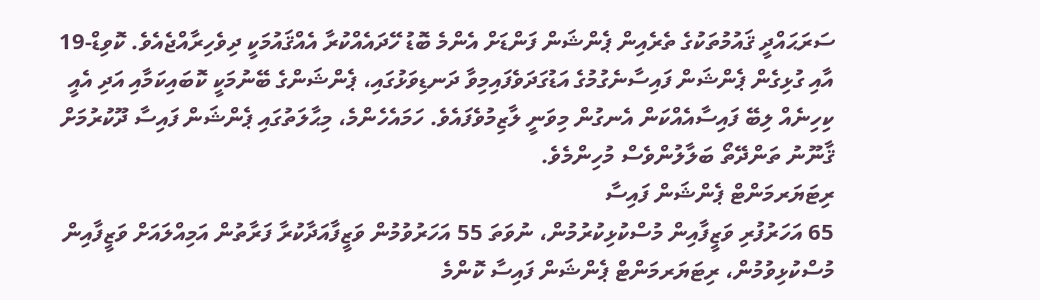ސަރަޙައްދީ ޤައުމުތަކުގެ ތެރެއިން ޕެންޝަން ފަންޑަށް އެންމެ ބޮޑު ހޭދައެއްކުރާ އެއްޤައުމަކީ ދިވެހިރާއްޖެއެވެ. ކޮވިޑް-19 އާއި ގުޅިގެން ޕެންޝަން ފައިސާނެގުމުގެ އަޑުގަދަވެފައިމިވާ ދަނޑިވަޅުގައި، ޕެންޝަންގެ ބޭނުމަކީ ކޮބައިކަމާއި އަދި އެއީ ކިހިނެއް ލިބޭ ފައިސާއެއްކަން އެނގުން މިވަނީ ލާޒިމުވެފައެވެ. ހަމައެހެންމެ، މިޙާލަތުގައި ޕެންޝަން ފައިސާ ދޫކުރުމަށް ޤާނޫނު ތަންދޭތޯ ބަލާލުންވެސް މުހިންމެވެ.
ރިޓަޔަރމަންޓް ޕެންޝަން ފައިސާ
65 އަހަރުފުރި ވަޒީފާއިން މުސްކުޅިކުރުމުން، ނުވަތަ 55 އަހަރުވުމުން ވަޒީފާއަދާކުރާ ފަރާތުން އަމިއްލައަށް ވަޒީފާއިން މުސްކުޅިވުމުން، ރިޓަޔަރމަންޓް ޕެންޝަން ފައިސާ ކޮންމެ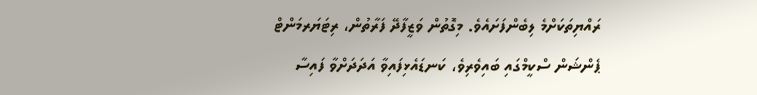ރައްޔިތަކަށްމެ ލިބެންފަށައެވެ. މިގޮތުން ވަޒީފާދޭ ފަރާތުން، ރިޓަޔަރމަންޓް ޕެންޝަން ސްކީމްގައި ބައިވެރިވެ، ކަނޑައެޅިފައިވާ އަދަދަށްވާ ފައިސާ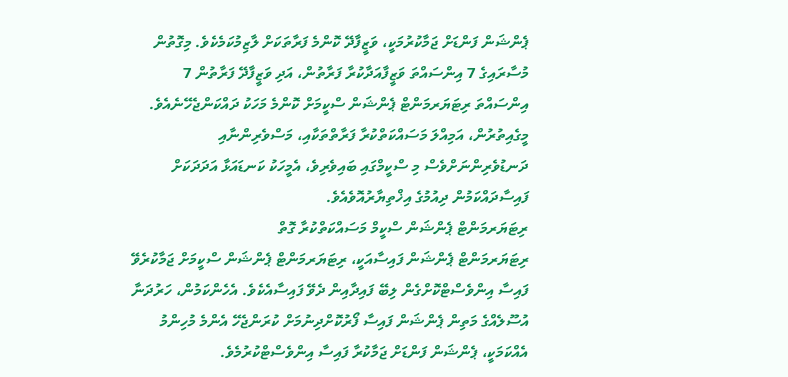ޕެންޝަން ފަންޑަށް ޖަމާކުރުމަކީ، ވަޒީފާދޭ ކޮންމެ ފަރާތަކަށް ލާޒިމުކަމެކެވެ. މިގޮތުން މުސާރައިގެ 7 އިންސައްތަ ވަޒީފާއަދާކުރާ ފަރާތުން، އަދި ވަޒީފާދޭ ފަރާތުން 7 އިންސައްތަ ރިޓަޔަރމަންޓް ޕެންޝަން ސްކީމަށް ކޮންމެ މަހަކު ދައްކަންޖެހޭނެއެވެ. މީގެއިތުރުން، އަމިއްލަ މަސައްކަތްކުރާ ފަރާތްތަކާއި، މަސްވެރިންނާއި ދަނޑުވެރިންނަށްވެސް މި ސްކީމްގައި ބައިވެރިވެ، އެމީހަކު ކަނޑައަޅާ އަދަދަކަށް ފައިސާދައްކަމުން ދިއުމުގެ އިޚްތިޔާރުއޮވެއެވެ.
ރިޓަޔަރމަންޓް ޕެންޝަން ސްކީމް މަސައްކަތްކުރާ ގޮތް
ރިޓަޔަރމަންޓް ޕެންޝަން ފައިސާއަކީ، ރިޓަޔަރމަންޓް ޕެންޝަން ސްކީމަށް ޖަމާކުރެވޭ ފައިސާ އިންވެސްޓްކޮށްގެން ލިބޭ ފައިދާއިން ދެވޭ ފައިސާއެކެވެ. އެހެންކަމުން، ހަރުދަނާ އުސޫލެއްގެ މަތިން ޕެންޝަން ފައިސާ ފޯރުކޮށްދިނުމަށް ކުރަންޖެހޭ އެންމެ މުހިންމު އެއްކަމަކީ، ޕެންޝަން ފަންޑަށް ޖަމާކުރާ ފައިސާ އިންވެސްޓްކުރުމެވެ.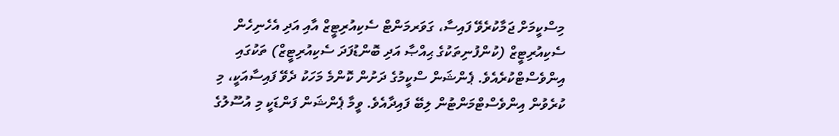މިސްކީމަށް ޖަމާކުރެވޭ ފައިސާ، ގަވަރމަންޓް ސެކިއުރިޓީޒް އާއި އަދި އެހެނިހެން ސެކިއުރިޓީޒް (ކުންފުނިތަކުގެ ޙިއްޞާ އަދި ބޮންޑުފަދަ ސެކިއުރިޓީޒް) ތަކުގައި އިންވެސްޓްކުރެއެވެ. ޕެންޝަން ސްކީމުގެ ދަށުން ކޮންމެ މަހަކު ދެވޭ ފައިސާއަކީ، މި ކުރެވުން އިންވެސްޓްމަންޓުން ލިބޭ ފައިދާއެވެ. ވީމާ ޕެންޝަން ފަންޑަކީ މި އުސޫލުގެ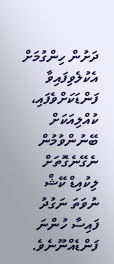ދަށުން ހިންގުމަށް އެކުލެވިފައިވާ ފަންޑަކަށްވެފައި، ކުއްލިއަކަށް ބޭނުންވުމުން ނެގޭނެގޮތަށް ލިކުއިޑް ކޭޝް ނުވަތަ ނަގުދު ފައިސާ ހުންނަ ފަންޑެއްނޫނެވެ.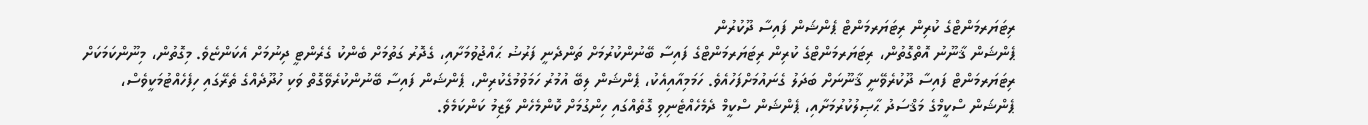ރިޓަޔަރމަންޓްގެ ކުރިން ރިޓަޔަރމަންޓް ޕެންޝަން ފައިސާ ދޫކުރުން
ޕެންޝަން ޤާނޫނު އޮތްގޮތުން، ރިޓަޔަރމަންޓްގެ ކުރިން ރިޓަޔަރމަންޓްގެ ފައިސާ ބޭނުންކުރުމަށް ތަންދެނީ ފަރުޟު ޙައްޖުވުމަށާއި، ގެދޮރު ގަތުމަށް ބެންކު ގެރެންޓީ ދިނުމަށް އެކަންޏެވެ. މިގޮތުން، މިނޫންކަމަކަށް ރިޓަޔަރމަންޓް ފައިސާ ދޫކުރެވޭނީ ޤާނޫނަށް ބަދަލު ގެނައުމަށްފަހުއެވެ. ހަމަމިއާއިއެކު، ޕެންޝަން ލިބޭ އުމުރު ހަމަވުމުގެކުރިން، ޕެންޝަން ފައިސާ ބޭނުންކުރެވޭގޮތް ވަކި ހުދޫދެއްގެ ތެރޭގައި ހިފެހެއްޓުމަކީވެސް، ޕެންޝަން ސްކީމްގެ މަޤްސަދު ޙާޞިލުކުރުމަށާއި، ޕެންޝަން ސްކީމް ދެމެހެއްޓެނިވި ގޮތެއްގައި ހިންގުމަށް ކޮންމެހެން ލާޒިމު ކަންކަމެވެ.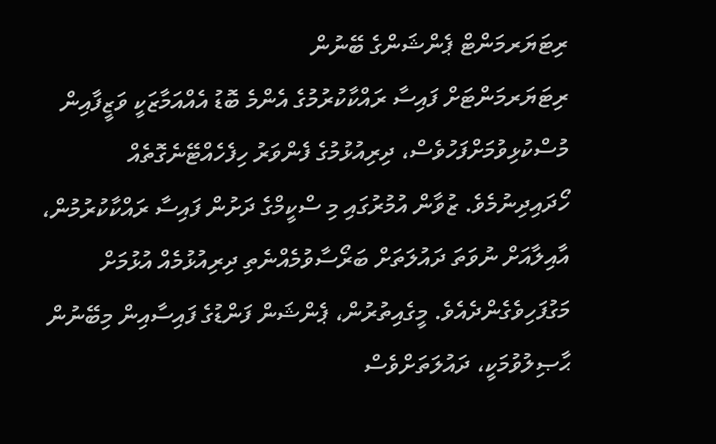ރިޓަޔަރމަންޓް ޕެންޝަންގެ ބޭނުން
ރިޓަޔަރމަންޓަށް ފައިސާ ރައްކާކުރުމުގެ އެންމެ ބޮޑު އެއްއަމާޒަކީ ވަޒީފާއިން މުސްކުޅިވުމަށްފަހުވެސް، ދިރިއުޅުމުގެ ފެންވަރު ހިފެހެއްޓޭނެގޮތެއް ހޯދައިދިނުމެވެ. ޒުވާން އުމުރުގައި މި ސްކީމްގެ ދަށުން ފައިސާ ރައްކާކުރުމުން، އާއިލާއަށް ނުވަތަ ދައުލަތަށް ބަރޯސާވުމެއްނެތި ދިރިއުޅުމެއް އުޅުމަށް މަގުފަހިވެގެންދެއެވެ. މީގެއިތުރުން، ޕެންޝަން ފަންޑުގެ ފައިސާއިން މިބޭނުން ޙާޞިލުވުމަކީ، ދައުލަތަށްވެސް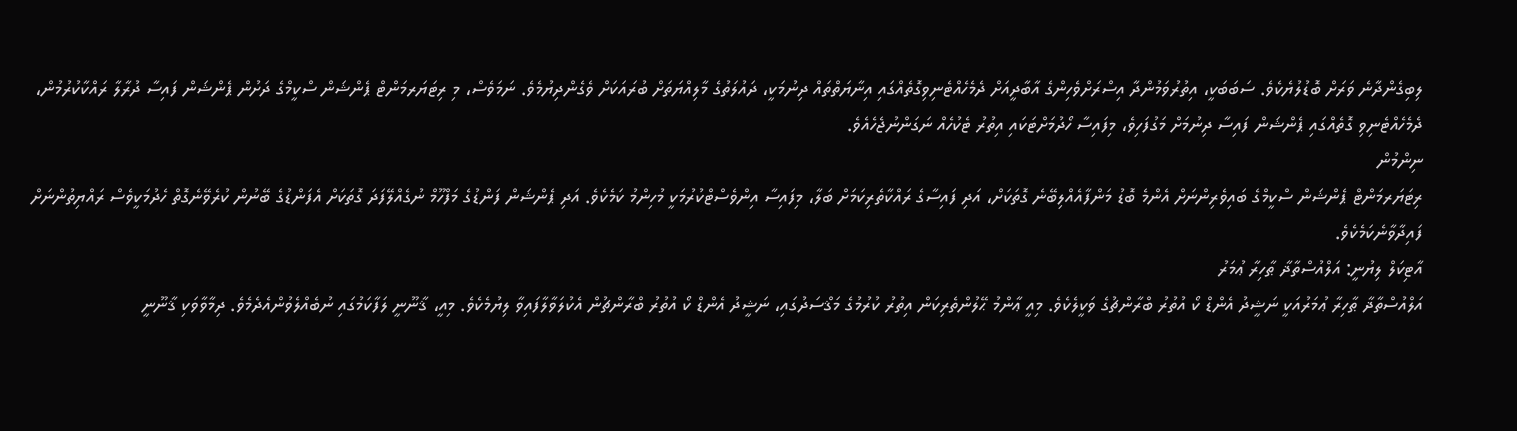ލިބިގެންދާނެ ވަރަށް ބޮޑުލުޔެކެވެ. ސަބަބަކީ، އިތުރުވަމުންދާ އިސްރަށްވެހިންގެ އާބާދީއަށް ދެމެހެއްޓެނިވިގޮތެއްގައި އިނާޔަތްތައް ދިނުމަކީ، ދައުލަތުގެ މާލިއްޔަތަށް ބުރައަކަށް ވެގެންދިޔުމެވެ. ނަމަވެސް، މި ރިޓަޔަރމަންޓް ޕެންޝަން ސްކީމްގެ ދަށުން ޕެންޝަން ފައިސާ ދުރާލާ ރައްކާކުރުމުން، ދެމެހެއްޓެނިވި ގޮތެއްގައި ޕެންޝަން ފައިސާ ދިނުމަށް މަގުފަހިވެ، މިފައިސާ ހޯދުމަށްޓަކައި އިތުރު ޓެކުހެއް ނަގަންނުޖެހެއެވެ.
ނިންމުން
ރިޓަޔަރމަންޓް ޕެންޝަން ސްކީމްގެ ބައިވެރިންނަށް އެންމެ ބޮޑު މަންފާއެއްލިބޭނެ ގޮތަކަށް، އަދި ފައިސާގެ ރައްކާތެރިކަމަށް ބަލާ، މިފައިސާ އިންވެސްޓްކުރުމަކީ މުހިންމު ކަމެކެވެ. އަދި ޕެންޝަން ފަންޑުގެ މަފްހޫމް ނުގެއްލޭފަދަ ގޮތަކަށް އެފަންޑުގެ ބޭނުން ކުރެވޭނެގޮތް ހެދުމަކީވެސް ރައްޔިތުންނަށް ފައިދާވާނެކަމެކެވެ.
އާޓިކަލް ލިޔުނީ: އަލްއުސްތާޛާ ޠާހިރާ ޢުމަރު
އަލްއުސްތާޛާ ޠާހިރާ ޢުމަރުއަކީ ނަޝީދު އެންޑް ކޯ އުތުރު ބްރާންޗުގެ ވަކީލެކެވެ. މިއީ ޢާންމު ޙޭލުންތެރިކަން އިތުރު ކުރުމުގެ މަޤްސަދުގައި، ނަޝީދު އެންޑް ކޯ އުތުރު ބްރާންޗުން އެކުލަވާލާފައިވާ ލިޔުމެކެވެ. މިއީ، ޤާނޫނީ ލަފާކަމުގައި ނުބެއްލެވުންއެދެމެވެ. ދިމާވާވަކި ޤާނޫނީ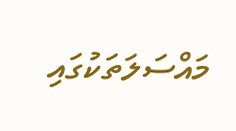މައްސަލަތަކުގައި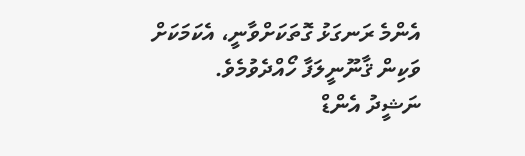އެންމެ ރަނގަޅު ގޮތަކަށްވާނީ، އެކަމަކަށް ވަކިން ޤާނޫނީލަފާ ހޯއްދެވުމެވެ.
ނަޝީދު އެންޑް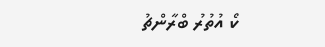ކޯ އުތުރު ބްރާންޗު